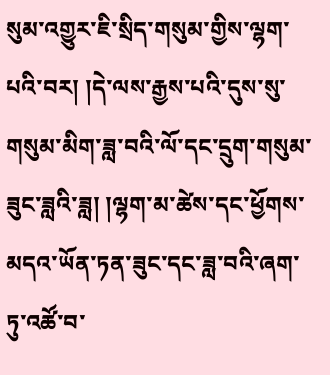སུམ་འགྱུར་ཇི་སྲིད་གསུམ་གྱིས་ལྷག་པའི་བར། །དེ་ལས་རྒྱས་པའི་དུས་སུ་གསུམ་མིག་ཟླ་བའི་ལོ་དང་དྲུག་གསུམ་ཟུང་ཟླའི་ཟླ། །ལྷག་མ་ཚེས་དང་ཕྱོགས་མདའ་ཡོན་ཏན་ཟུང་དང་ཟླ་བའི་ཞག་ཏུ་འཚོ་བ་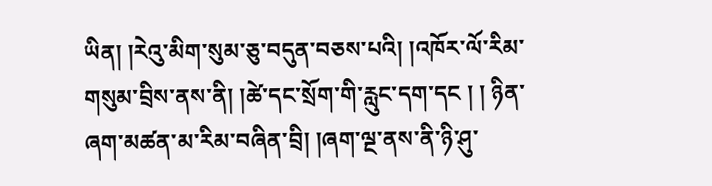ཡིན། །རེའུ་མིག་སུམ་ཅུ་བདུན་བཅས་པའི། །འཁོར་ལོ་རིམ་གསུམ་བྲིས་ནས་ནི། །ཚེ་དང་སྲོག་གི་རླུང་དག་དང ། ། ཉིན་ཞག་མཚན་མ་རིམ་བཞིན་བྲི། །ཞག་ལྔ་ནས་ནི་ཉི་ཤུ་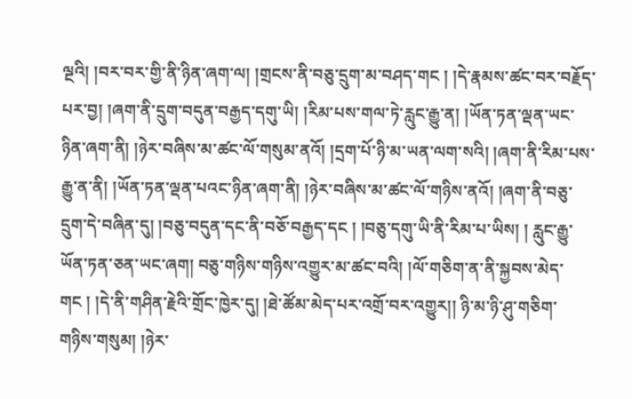ལྔའི། །བར་བར་གྱི་ནི་ཉིན་ཞག་ལ། །གྲངས་ནི་བཅུ་དྲུག་མ་བཤད་གང ། །དེ་རྣམས་ཚང་བར་བརྗོད་པར་བྱ། །ཞག་ནི་དྲུག་བདུན་བརྒྱད་དགུ་ཡི། །རིམ་པས་གལ་ཏེ་རླུང་རྒྱུ་ན། །ཡོན་ཏན་ལྡན་ཡང་ཉིན་ཞག་ནི། །ཉེར་བཞིས་མ་ཚང་ལོ་གསུམ་ནའོ། །དྲག་པོ་ཉི་མ་ཡན་ལག་སའི། །ཞག་ནི་རིམ་པས་རྒྱུ་ན་ནི། །ཡོན་ཏན་ལྡན་པའང་ཉིན་ཞག་ནི། །ཉེར་བཞིས་མ་ཚང་ལོ་གཉིས་ནའོ། །ཞག་ནི་བཅུ་དྲུག་དེ་བཞིན་དུ། །བཅུ་བདུན་དང་ནི་བཅོ་བརྒྱད་དང ། །བཅུ་དགུ་ཡི་ནི་རིམ་པ་ཡིས། ། རླུང་རྒྱུ་ཡོན་ཏན་ཅན་ཡང་ཞག། བཅུ་གཉིས་གཉིས་འགྱུར་མ་ཚང་བའི། །ལོ་གཅིག་ན་ནི་སྐྱབས་མེད་གང ། །དེ་ནི་གཤིན་རྗེའི་གྲོང་ཁྱེར་དུ། །ཐེ་ཚོམ་མེད་པར་འགྲོ་བར་འགྱུར།། ཉི་མ་ཉི་ཤུ་གཅིག་གཉིས་གསུམ། །ཉེར་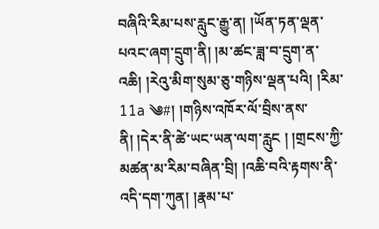བཞིའི་རིམ་པས་རླུང་རྒྱུ་ན། །ཡོན་ཏན་ལྡན་པའང་ཞག་དྲུག་ནི། །མ་ཚང་ཟླ་བ་དྲུག་ན་འཆི། །རེའུ་མིག་སུམ་ཅུ་གཉིས་ལྡན་པའི། །རིམ་ 11a ༄#། །གཉིས་འཁོར་ལོ་བྲིས་ནས་ནི། །དེར་ནི་ཚེ་ཡང་ཡན་ལག་རླུང ། །གྲངས་ཀྱི་མཚན་མ་རིམ་བཞིན་བྲི། །འཆི་བའི་རྟགས་ནི་འདི་དག་ཀུན། །རྣམ་པ་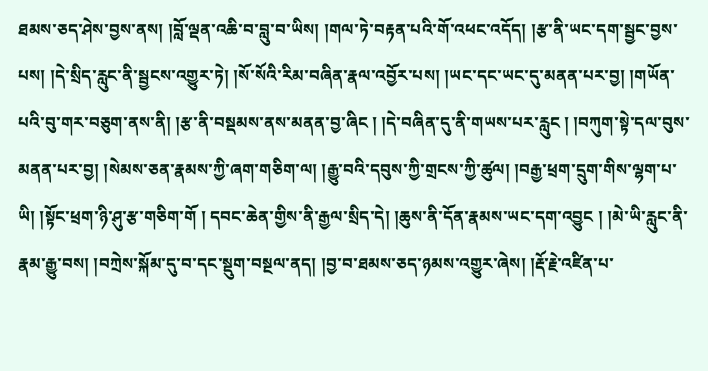ཐམས་ཅད་ཤེས་བྱས་ནས། །བློ་ལྡན་འཆི་བ་བླུ་བ་ཡིས། །གལ་ཏེ་བརྟན་པའི་གོ་འཕང་འདོད། །རྩ་ནི་ཡང་དག་སྦྱང་བྱས་པས། །དེ་སྲིད་རླུང་ནི་སྦྱངས་འགྱུར་ཏེ། །སོ་སོའི་རིམ་བཞིན་རྣལ་འབྱོར་པས། །ཡང་དང་ཡང་དུ་མནན་པར་བྱ། །གཡོན་པའི་བུ་གར་བཅུག་ནས་ནི། །རྩ་ནི་བསྡམས་ནས་མནན་བྱ་ཞིང ། །དེ་བཞིན་དུ་ནི་གཡས་པར་རླུང ། །བཀུག་སྟེ་དལ་བུས་མནན་པར་བྱ། །སེམས་ཅན་རྣམས་ཀྱི་ཞག་གཅིག་ལ། །རྒྱུ་བའི་དབུས་ཀྱི་གྲངས་ཀྱི་ཚུལ། །བརྒྱ་ཕྲག་དྲུག་གིས་ལྷག་པ་ཡི། །སྟོང་ཕྲག་ཉི་ཤུ་རྩ་གཅིག་གོ ། དབང་ཆེན་གྱིས་ནི་རྒྱལ་སྲིད་དེ། །ཆུས་ནི་དོན་རྣམས་ཡང་དག་འབྱུང ། །མེ་ཡི་རླུང་ནི་རྣམ་རྒྱུ་བས། །བཀྲེས་སྐོམ་དུ་བ་དང་སྡུག་བསྔལ་ནད། །བྱ་བ་ཐམས་ཅད་ཉམས་འགྱུར་ཞེས། །རྡོ་རྗེ་འཛིན་པ་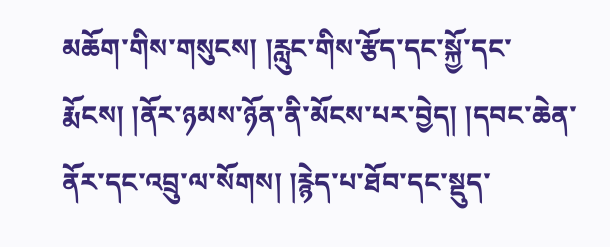མཆོག་གིས་གསུངས། །རླུང་གིས་རྩོད་དང་སྐྱོ་དང་རྨོངས། །ནོར་ཉམས་ཉོན་ནི་མོངས་པར་བྱེད། །དབང་ཆེན་ནོར་དང་འབྲུ་ལ་སོགས། །རྙེད་པ་ཐོབ་དང་སྡུད་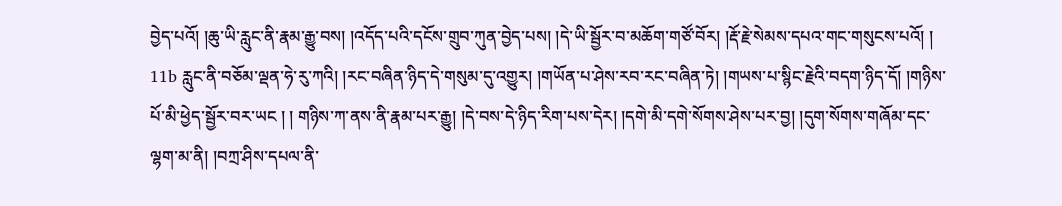བྱེད་པའོ། །ཆུ་ཡི་རླུང་ནི་རྣམ་རྒྱུ་བས། །འདོད་པའི་དངོས་གྲུབ་ཀུན་བྱེད་པས། །དེ་ཡི་སྦྱོར་བ་མཆོག་གཙོ་བོར། །རྡོ་རྗེ་སེམས་དཔའ་གང་གསུངས་པའོ། ། 11b རླུང་ནི་བཅོམ་ལྡན་ཧེ་རུ་ཀའི། །རང་བཞིན་ཉིད་དེ་གསུམ་དུ་འགྱུར། །གཡོན་པ་ཤེས་རབ་རང་བཞིན་ཏེ། །གཡས་པ་སྙིང་རྗེའི་བདག་ཉིད་དོ། །གཉིས་པོ་མི་ཕྱེད་སྦྱོར་བར་ཡང ། ། གཉིས་ཀ་ནས་ནི་རྣམ་པར་རྒྱུ། །དེ་བས་དེ་ཉིད་རིག་པས་དེར། །དགེ་མི་དགེ་སོགས་ཤེས་པར་བྱ། །དུག་སོགས་གཞོམ་དང་ལྷག་མ་ནི། །བཀྲ་ཤིས་དཔལ་ནི་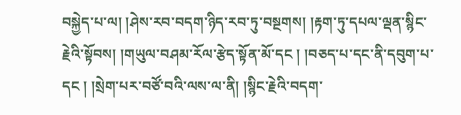བསྐྱེད་པ་ལ། །ཤེས་རབ་བདག་ཉིད་རབ་ཏུ་བསྔགས། །རྟག་ཏུ་དཔལ་ལྡན་སྙིང་རྗེའི་སྟོབས། །གཡུལ་བཤམ་རོལ་རྩེད་སྟོན་མོ་དང ། །བཅད་པ་དང་ནི་དབུག་པ་དང ། །སྲེག་པར་བཙོ་བའི་ལས་ལ་ནི། །སྙིང་རྗེའི་བདག་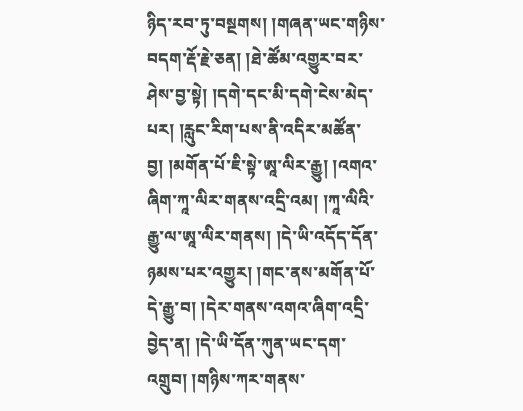ཉིད་རབ་ཏུ་བསྔགས། །གཞན་ཡང་གཉིས་བདག་རྡོ་རྗེ་ཅན། །ཐེ་ཚོམ་འགྱུར་བར་ཤེས་བྱ་སྟེ། །དགེ་དང་མི་དགེ་ངེས་མེད་པར། །རླུང་རིག་པས་ནི་འདིར་མཚོན་བྱ། །མགོན་པོ་ཇི་སྟེ་ཨཱ་ལིར་རྒྱུ། །འགའ་ཞིག་ཀཱ་ལིར་གནས་འདྲི་འམ། །ཀཱ་ལིའི་རྒྱུ་ལ་ཨཱ་ལིར་གནས། །དེ་ཡི་འདོད་དོན་ཉམས་པར་འགྱུར། །གང་ནས་མགོན་པོ་དེ་རྒྱུ་བ། །དེར་གནས་འགའ་ཞིག་འདྲི་བྱེད་ན། །དེ་ཡི་དོན་ཀུན་ཡང་དག་འགྲུབ། །གཉིས་ཀར་གནས་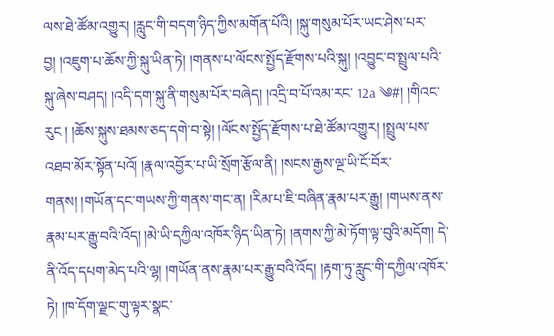ལས་ཐེ་ཚོམ་འགྱུར། །རླུང་གི་བདག་ཉིད་ཀྱིས་མགོན་པོའི། །སྐུ་གསུམ་པོར་ཡང་ཤེས་པར་བྱ། །འཇུག་པ་ཆོས་ཀྱི་སྐུ་ཡིན་ཏེ། །གནས་པ་ལོངས་སྤྱོད་རྫོགས་པའི་སྐུ། །འབྱུང་བ་སྤྲུལ་པའི་སྐུ་ཞེས་བཤད། །འདི་དག་སྐུ་ནི་གསུམ་པོར་བཞེད། །འདྲི་བ་པོ་འམ་རང་ 12a ༄#། །གིའང་རུང ། །ཆོས་སྐུས་ཐམས་ཅད་དགེ་བ་སྟེ། །ལོངས་སྤྱོད་རྫོགས་པ་ཐེ་ཚོམ་འགྱུར། །སྤྲུལ་པས་འཐབ་མོར་སྟོན་པའོ། །རྣལ་འབྱོར་པ་ཡི་སྲོག་རྩོལ་ནི། །སངས་རྒྱས་ལྔ་ཡི་ངོ་བོར་གནས། །གཡོན་དང་གཡས་ཀྱི་གནས་གང་ན། །རིམ་པ་ཇི་བཞིན་རྣམ་པར་རྒྱུ། །གཡས་ནས་རྣམ་པར་རྒྱུ་བའི་འོད། །མེ་ཡི་དཀྱིལ་འཁོར་ཉིད་ཡིན་ཏེ། །ནགས་ཀྱི་མེ་ཏོག་ལྟ་བུའི་མདོག། དེ་ནི་འོད་དཔག་མེད་པའི་ལྷ། །གཡོན་ནས་རྣམ་པར་རྒྱུ་བའི་འོད། །རྟག་ཏུ་རླུང་གི་དཀྱིལ་འཁོར་ཏེ། །ཁ་དོག་ལྗང་གུ་ལྟར་སྣང་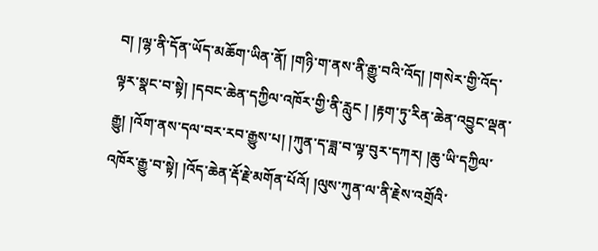བ། །ལྷ་ནི་དོན་ཡོད་མཆོག་ཡིན་ནོ། །གཉི་ག་ནས་ནི་རྒྱུ་བའི་འོད། །གསེར་གྱི་འོད་ལྟར་སྣང་བ་སྟེ། །དབང་ཆེན་དཀྱིལ་འཁོར་གྱི་ནི་རླུང ། །རྟག་ཏུ་རིན་ཆེན་འབྱུང་ལྡན་རྒྱུ། །འོག་ནས་དལ་བར་རབ་རྒྱུས་པ། །ཀུན་ད་ཟླ་བ་ལྟ་བུར་དཀར། །ཆུ་ཡི་དཀྱིལ་འཁོར་རྒྱུ་བ་སྟེ། །འོད་ཆེན་རྡོ་རྗེ་མགོན་པོའོ། །ལུས་ཀུན་ལ་ནི་རྗེས་འགྲོའི་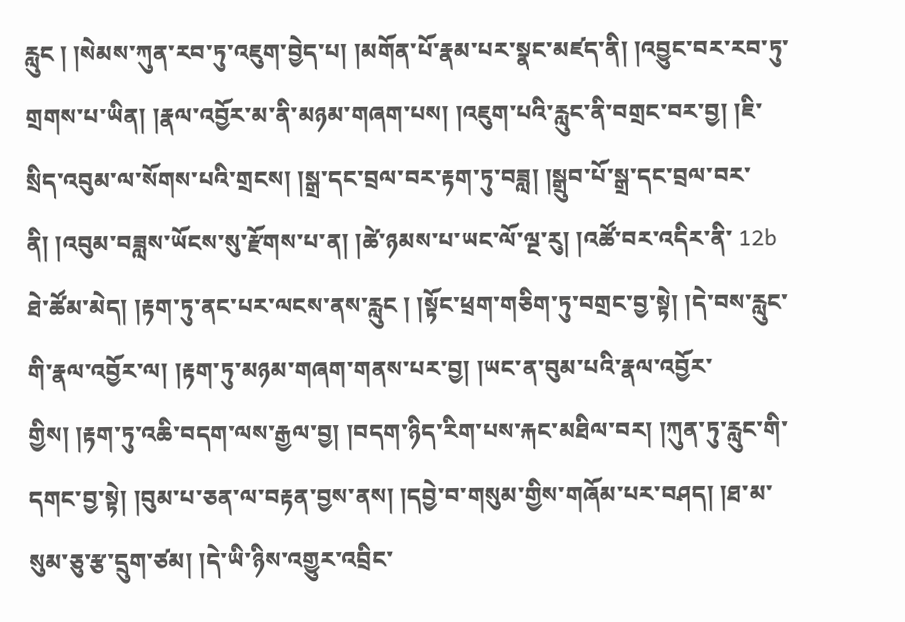རླུང ། །སེམས་ཀུན་རབ་ཏུ་འཇུག་བྱེད་པ། །མགོན་པོ་རྣམ་པར་སྣང་མཛད་ནི། །འབྱུང་བར་རབ་ཏུ་གྲགས་པ་ཡིན། །རྣལ་འབྱོར་མ་ནི་མཉམ་གཞག་པས། །འཇུག་པའི་རླུང་ནི་བགྲང་བར་བྱ། །ཇི་སྲིད་འབུམ་ལ་སོགས་པའི་གྲངས། །སྒྲ་དང་བྲལ་བར་རྟག་ཏུ་བཟླ། །སྒྲུབ་པོ་སྒྲ་དང་བྲལ་བར་ནི། །འབུམ་བཟླས་ཡོངས་སུ་རྫོགས་པ་ན། །ཚེ་ཉམས་པ་ཡང་ལོ་ལྔ་རུ། །འཚོ་བར་འདིར་ནི་ 12b ཐེ་ཚོམ་མེད། །རྟག་ཏུ་ནང་པར་ལངས་ནས་རླུང ། །སྟོང་ཕྲག་གཅིག་ཏུ་བགྲང་བྱ་སྟེ། །དེ་བས་རླུང་གི་རྣལ་འབྱོར་ལ། །རྟག་ཏུ་མཉམ་གཞག་གནས་པར་བྱ། །ཡང་ན་བུམ་པའི་རྣལ་འབྱོར་གྱིས། །རྟག་ཏུ་འཆི་བདག་ལས་རྒྱལ་བྱ། །བདག་ཉིད་རིག་པས་རྐང་མཐིལ་བར། །ཀུན་ཏུ་རླུང་གི་དགང་བྱ་སྟེ། །བུམ་པ་ཅན་ལ་བརྟན་བྱས་ནས། །དབྱེ་བ་གསུམ་གྱིས་གཞོམ་པར་བཤད། །ཐ་མ་སུམ་ཅུ་རྩ་དྲུག་ཙམ། །དེ་ཡི་ཉིས་འགྱུར་འབྲིང་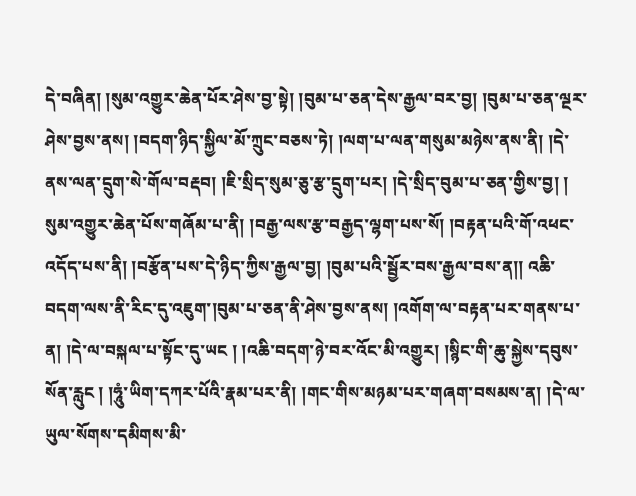དེ་བཞིན། །སུམ་འགྱུར་ཆེན་པོར་ཤེས་བྱ་སྟེ། །བུམ་པ་ཅན་དེས་རྒྱལ་བར་བྱ། །བུམ་པ་ཅན་ལྔར་ཤེས་བྱས་ནས། །བདག་ཉིད་སྐྱིལ་མོ་ཀྲུང་བཅས་ཏེ། །ལག་པ་ལན་གསུམ་མཉེས་ནས་ནི། །དེ་ནས་ལན་དྲུག་སེ་གོལ་བརྡབ། །ཇི་སྲིད་སུམ་ཅུ་རྩ་དྲུག་པར། །དེ་སྲིད་བུམ་པ་ཅན་གྱིས་བྱ། ། སུམ་འགྱུར་ཆེན་པོས་གཞོམ་པ་ནི། །བརྒྱ་ལས་རྩ་བརྒྱད་ལྷག་པས་སོ། །བརྟན་པའི་གོ་འཕང་འདོད་པས་ནི། །བརྩོན་པས་དེ་ཉིད་ཀྱིས་རྒྱལ་བྱ། །བུམ་པའི་སྦྱོར་བས་རྒྱལ་བས་ན།། འཆི་བདག་ལས་ནི་རིང་དུ་འཇུག་།བུམ་པ་ཅན་ནི་ཤེས་བྱས་ནས། །འགོག་ལ་བརྟན་པར་གནས་པ་ན། །དེ་ལ་བསྐལ་པ་སྟོང་དུ་ཡང ། །འཆི་བདག་ཉེ་བར་འོང་མི་འགྱུར། །སྙིང་གི་ཆུ་སྐྱེས་དབུས་སོན་རླུང ། །ཧཱུཾ་ཡིག་དཀར་པོའི་རྣམ་པར་ནི། །གང་གིས་མཉམ་པར་གཞག་བསམས་ན། །དེ་ལ་ཡུལ་སོགས་དམིགས་མི་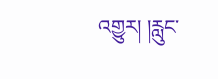འགྱུར། །རླུང་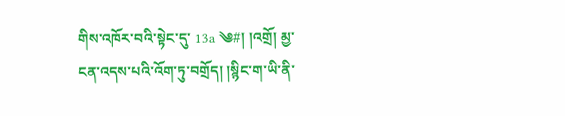གིས་འཁོར་བའི་སྟེང་དུ་ 13a ༄#། །འགྲོ། མྱ་ངན་འདས་པའི་འོག་ཏུ་བགྲོད། །སྙིང་ག་ཡི་ནི་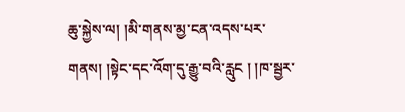ཆུ་སྐྱེས་ལ། །མི་གནས་མྱ་ངན་འདས་པར་གནས། །སྟེང་དང་འོག་དུ་རྒྱུ་བའི་རླུང ། །ཁ་སྦྱར་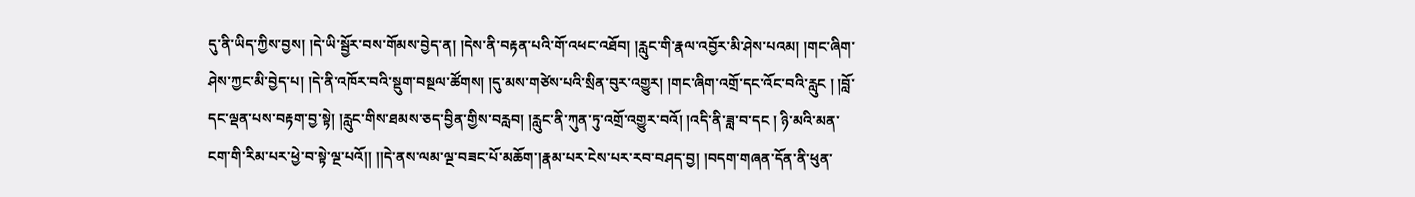དུ་ནི་ཡིད་ཀྱིས་བྱས། །དེ་ཡི་སྦྱོར་བས་གོམས་བྱེད་ན། །དེས་ནི་བརྟན་པའི་གོ་འཕང་འཐོབ། །རླུང་གི་རྣལ་འབྱོར་མི་ཤེས་པའམ། །གང་ཞིག་ཤེས་ཀྱང་མི་བྱེད་པ། །དེ་ནི་འཁོར་བའི་སྡུག་བསྔལ་ཚོགས། །དུ་མས་གཙེས་པའི་སྲིན་བུར་འགྱུར། །གང་ཞིག་འགྲོ་དང་འོང་བའི་རླུང ། །བློ་དང་ལྡན་པས་བརྟག་བྱ་སྟེ། །རླུང་གིས་ཐམས་ཅད་བྱིན་གྱིས་བརླབ། །རླུང་ནི་ཀུན་ཏུ་འགྲོ་འགྱུར་བའོ། །འདི་ནི་ཟླ་བ་དང ། ཉི་མའི་མན་ངག་གི་རིམ་པར་ཕྱེ་བ་སྟེ་ལྔ་པའོ།། །།དེ་ནས་ལམ་ལྔ་བཟང་པོ་མཆོག་།རྣམ་པར་ངེས་པར་རབ་བཤད་བྱ། །བདག་གཞན་དོན་ནི་ཕུན་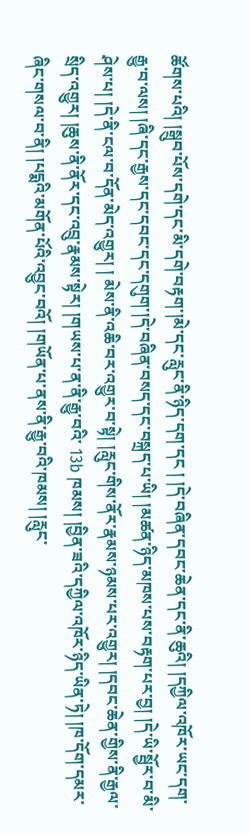ཚོགས་པའི། །སྒྲུབ་པོས་དགེ་དང་མི་དགེ་བརྟག་།མེ་དང་རླུང་ནི་ཉིད་དག་དང ། །དེ་བཞིན་དབང་ཆེན་དང་ནི་ཆུའི། །དཀྱིལ་འཁོར་ཡང་དག་རྒྱུ་བ་ལས། །ཞི་དང་རྒྱས་དང་དབང་དང་དགུག་།དེ་བཞིན་བསད་དང་བསྐྲད་པ་ཡི། །མཚན་ཉིད་མཁས་པས་བརྟག་པར་བྱ། །དེ་ཡི་སྦྱོར་བ་མི་ཤེས་པ། །དེ་ནི་ངལ་བ་དོན་མེད་འགྱུར། ། མེས་ནི་འཆི་བར་འགྱུར་བ་སྟེ། །རླུང་གིས་ནོར་རྣམས་ཉམས་པར་འགྱུར། །དབང་ཆེན་གྱིས་ནི་རྒྱལ་སྲིད་འགྱུར། །ཆུས་ནི་ནོར་དང་འབྲུ་རྣམས་སྟེར། །གཡས་པ་ན་ནི་རྒྱུ་བའི་ 13b ཁམས། །བྱིན་ཟའི་དཀྱིལ་འཁོར་ཉིད་ཡིན་ཏེ། །ཁ་དོག་དམར་ཞིང་གསལ་བ་ནི། །པདྨའི་མགོན་པོའི་འབྱུང་བའོ། །གཡོན་པ་ནས་ནི་རྒྱུ་བའི་ཁམས། །རླུང་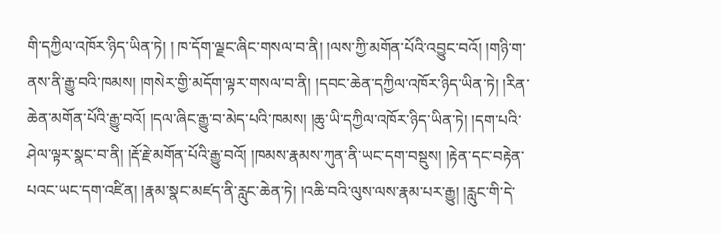གི་དཀྱིལ་འཁོར་ཉིད་ཡིན་ཏེ། ། ཁ་དོག་ལྗང་ཞིང་གསལ་བ་ནི། །ལས་ཀྱི་མགོན་པོའི་འབྱུང་བའོ། །གཉི་ག་ནས་ནི་རྒྱུ་བའི་ཁམས། །གསེར་གྱི་མདོག་ལྟར་གསལ་བ་ནི། །དབང་ཆེན་དཀྱིལ་འཁོར་ཉིད་ཡིན་ཏེ། །རིན་ཆེན་མགོན་པོའི་རྒྱུ་བའོ། །དལ་ཞིང་རྒྱུ་བ་མེད་པའི་ཁམས། །ཆུ་ཡི་དཀྱིལ་འཁོར་ཉིད་ཡིན་ཏེ། །དག་པའི་ཤེལ་ལྟར་སྣང་བ་ནི། །རྡོ་རྗེ་མགོན་པོའི་རྒྱུ་བའོ། །ཁམས་རྣམས་ཀུན་ནི་ཡང་དག་བསྡུས། །རྟེན་དང་བརྟེན་པའང་ཡང་དག་འཛིན། །རྣམ་སྣང་མཛད་ནི་རླུང་ཆེན་ཏེ། །འཆི་བའི་ལུས་ལས་རྣམ་པར་རྒྱུ། །རླུང་གི་དེ་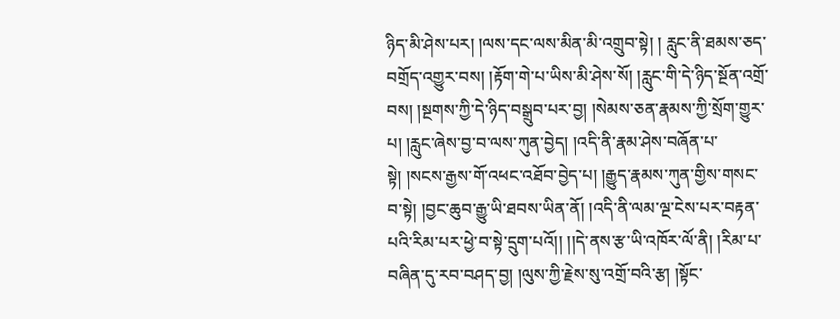ཉིད་མི་ཤེས་པར། །ལས་དང་ལས་མིན་མི་འགྲུབ་སྟེ། ། རླུང་ནི་ཐམས་ཅད་བགྲོད་འགྱུར་བས། །རྟོག་གེ་པ་ཡིས་མི་ཤེས་སོ། །རླུང་གི་དེ་ཉིད་སྔོན་འགྲོ་བས། །སྔགས་ཀྱི་དེ་ཉིད་བསྒྲུབ་པར་བྱ། །སེམས་ཅན་རྣམས་ཀྱི་སྲོག་གྱུར་པ། །རླུང་ཞེས་བྱ་བ་ལས་ཀུན་བྱེད། །འདི་ནི་རྣམ་ཤེས་བཞོན་པ་སྟེ། །སངས་རྒྱས་གོ་འཕང་འཐོབ་བྱེད་པ། །རྒྱུད་རྣམས་ཀུན་གྱིས་གསང་བ་སྟེ། །བྱང་ཆུབ་རྒྱུ་ཡི་ཐབས་ཡིན་ནོ། །འདི་ནི་ལམ་ལྔ་ངེས་པར་བརྟན་པའི་རིམ་པར་ཕྱེ་བ་སྟེ་དྲུག་པའོ།། །།དེ་ནས་རྩ་ཡི་འཁོར་ལོ་ནི། །རིམ་པ་བཞིན་དུ་རབ་བཤད་བྱ། །ལུས་ཀྱི་རྗེས་སུ་འགྲོ་བའི་རྩ། །སྟོང་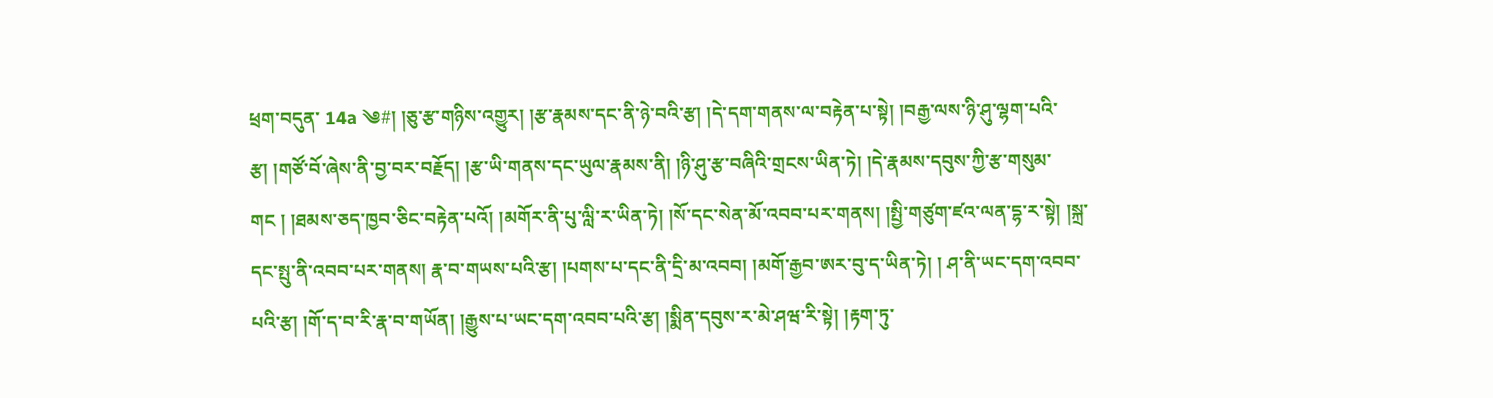ཕྲག་བདུན་ 14a ༄#། །ཅུ་རྩ་གཉིས་འགྱུར། །རྩ་རྣམས་དང་ནི་ཉེ་བའི་རྩ། །དེ་དག་གནས་ལ་བརྟེན་པ་སྟེ། །བརྒྱ་ལས་ཉི་ཤུ་ལྷག་པའི་རྩ། །གཙོ་བོ་ཞེས་ནི་བྱ་བར་བརྗོད། །རྩ་ཡི་གནས་དང་ཡུལ་རྣམས་ནི། །ཉི་ཤུ་རྩ་བཞིའི་གྲངས་ཡིན་ཏེ། །དེ་རྣམས་དབུས་ཀྱི་རྩ་གསུམ་གང ། །ཐམས་ཅད་ཁྱབ་ཅིང་བརྟེན་པའོ། །མགོར་ནི་པུ་ལླི་ར་ཡིན་ཏེ། །སོ་དང་སེན་མོ་འབབ་པར་གནས། །སྤྱི་གཙུག་ཛའ་ལན་དྷ་ར་སྟེ། །སྐྲ་དང་སྤུ་ནི་འབབ་པར་གནས། རྣ་བ་གཡས་པའི་རྩ། །པགས་པ་དང་ནི་དྲི་མ་འབབ། །མགོ་རྒྱབ་ཨར་བུ་ད་ཡིན་ཏེ། ། ཤ་ནི་ཡང་དག་འབབ་པའི་རྩ། །གོ་ད་བ་རི་རྣ་བ་གཡོན། །རྒྱུས་པ་ཡང་དག་འབབ་པའི་རྩ། །སྨིན་དབུས་ར་མེ་ཤཝ་རི་སྟེ། །རྟག་ཏུ་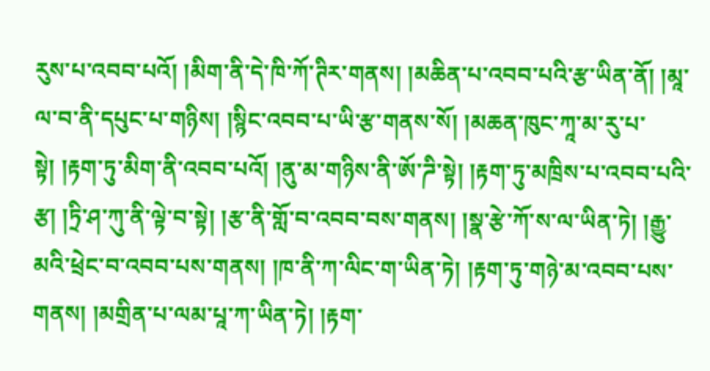རུས་པ་འབབ་པའོ། །མིག་ནི་དེ་ཁི་ཀོ་ཊིར་གནས། །མཆིན་པ་འབབ་པའི་རྩ་ཡིན་ནོ། །མཱ་ལ་བ་ནི་དཔུང་པ་གཉིས། །སྙིང་འབབ་པ་ཡི་རྩ་གནས་སོ། །མཆན་ཁུང་ཀཱ་མ་རུ་པ་སྟེ། །རྟག་ཏུ་མིག་ནི་འབབ་པའོ། །ནུ་མ་གཉིས་ནི་ཨོ་ཌི་སྟེ། །རྟག་ཏུ་མཁྲིས་པ་འབབ་པའི་རྩ། །ཏྲི་ཤ་ཀུ་ནི་ལྟེ་བ་སྟེ། །རྩ་ནི་གློ་བ་འབབ་བས་གནས། །སྣ་རྩེ་ཀོ་ས་ལ་ཡིན་ཏེ། །རྒྱུ་མའི་ཕྲེང་བ་འབབ་པས་གནས། །ཁ་ནི་ཀ་ལིང་ག་ཡིན་ཏེ། །རྟག་ཏུ་གཉེ་མ་འབབ་པས་གནས། །མགྲིན་པ་ལམ་པཱ་ཀ་ཡིན་ཏེ། །རྟག་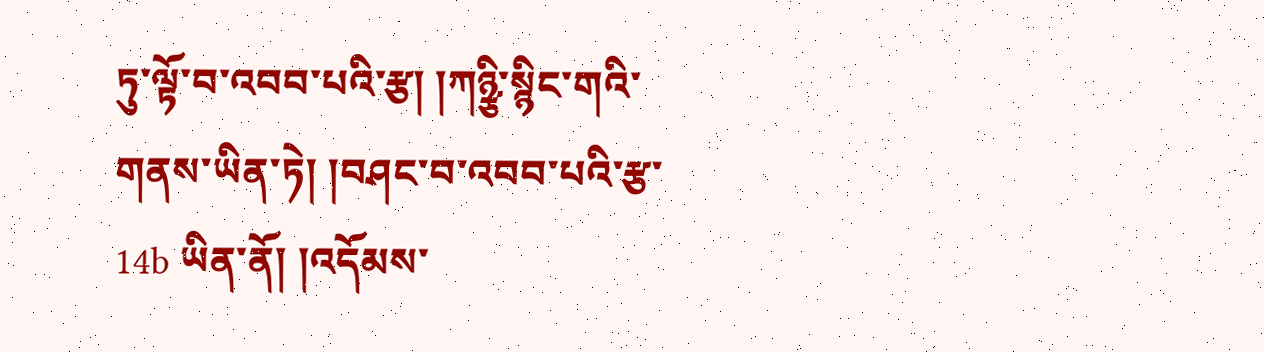ཏུ་ལྟོ་བ་འབབ་པའི་རྩ། །ཀཉྩི་སྙིང་གའི་གནས་ཡིན་ཏེ། །བཤང་བ་འབབ་པའི་རྩ་ 14b ཡིན་ནོ། །འདོམས་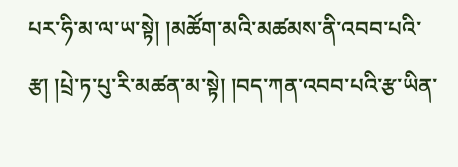པར་ཧི་མ་ལ་ཡ་སྟེ། །མཚོག་མའི་མཚམས་ནི་འབབ་པའི་རྩ། །པྲེ་ཏ་པུ་རི་མཚན་མ་སྟེ། །བད་ཀན་འབབ་པའི་རྩ་ཡིན་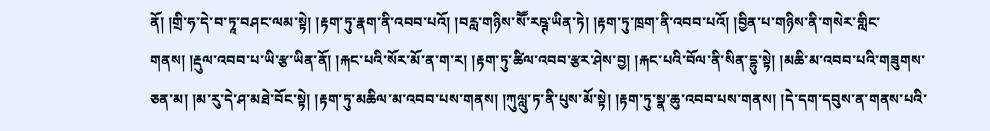ནོ། །གྲི་ཧ་དེ་བ་ཏཱ་བཤང་ལམ་སྟེ། །རྟག་ཏུ་རྣག་ནི་འབབ་པའོ། །བརླ་གཉིས་སཽ་རཥྚ་ཡིན་ཏེ། །རྟག་ཏུ་ཁྲག་ནི་འབབ་པའོ། །བྱིན་པ་གཉིས་ནི་གསེར་གླིང་གནས། །རྡུལ་འབབ་པ་ཡི་རྩ་ཡིན་ནོ། །རྐང་པའི་སོར་མོ་ན་ག་ར། །རྟག་ཏུ་ཚིལ་འབབ་རྩར་ཤེས་བྱ། །རྐང་པའི་བོལ་ནི་སིན་དྷུ་སྟེ། །མཆི་མ་འབབ་པའི་གཟུགས་ཅན་མ། །མ་རུ་དེ་ཤ་མཐེ་བོང་སྟེ། །རྟག་ཏུ་མཆིལ་མ་འབབ་པས་གནས། །ཀུལླུ་ཏ་ནི་པུས་མོ་སྟེ། །རྟག་ཏུ་སྣ་ཆུ་འབབ་པས་གནས། །དེ་དག་དབུས་ན་གནས་པའི་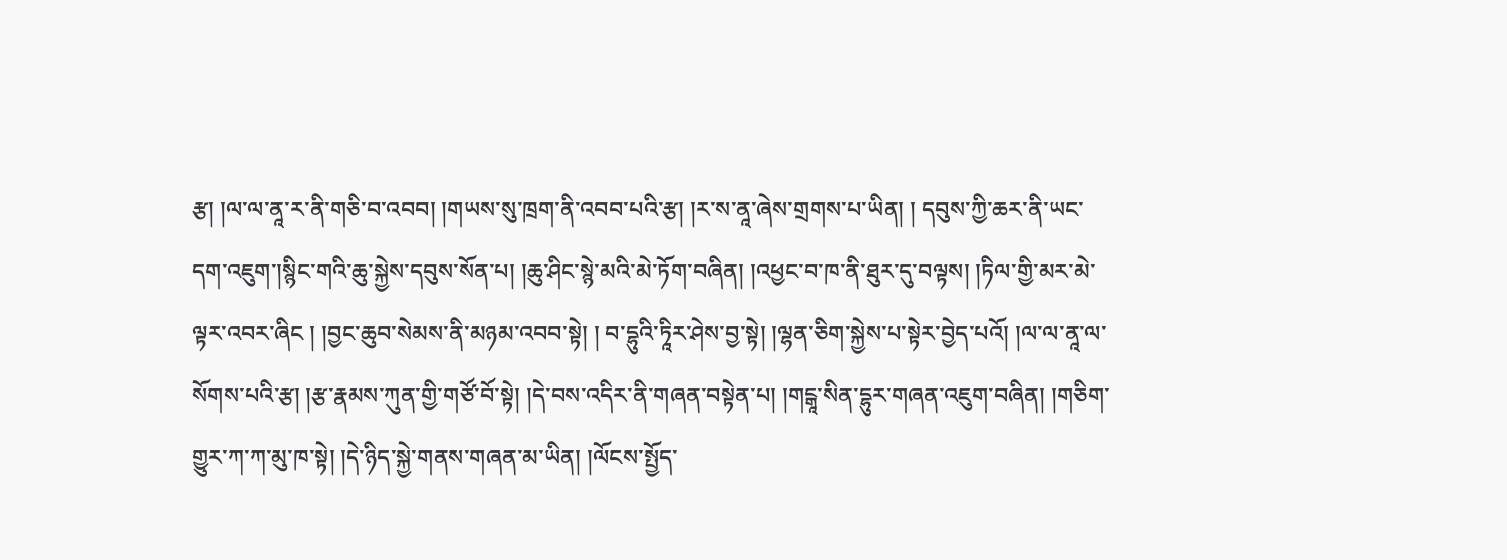རྩ། །ལ་ལ་ནཱ་ར་ནི་གཅི་བ་འབབ། །གཡས་སུ་ཁྲག་ནི་འབབ་པའི་རྩ། །ར་ས་ནཱ་ཞེས་གྲགས་པ་ཡིན། ། དབུས་ཀྱི་ཆར་ནི་ཡང་དག་འཇུག་།སྙིང་གའི་ཆུ་སྐྱེས་དབུས་སོན་པ། །ཆུ་ཤིང་སྙེ་མའི་མེ་ཏོག་བཞིན། །འཕྱང་བ་ཁ་ནི་ཐུར་དུ་བལྟས། །ཏིལ་གྱི་མར་མེ་ལྟར་འབར་ཞིང ། །བྱང་ཆུབ་སེམས་ནི་མཉམ་འབབ་སྟེ། ། བ་དྷུའི་ཏཱིར་ཤེས་བྱ་སྟེ། །ལྷན་ཅིག་སྐྱེས་པ་སྟེར་བྱེད་པའོ། །ལ་ལ་ནཱ་ལ་སོགས་པའི་རྩ། །རྩ་རྣམས་ཀུན་གྱི་གཙོ་བོ་སྟེ། །དེ་བས་འདིར་ནི་གཞན་བསྟེན་པ། །གངྒཱ་སིན་དྷུར་གཞན་འཇུག་བཞིན། །གཅིག་གྱུར་ཀ་ཀ་མུ་ཁ་སྟེ། །དེ་ཉིད་སྐྱེ་གནས་གཞན་མ་ཡིན། །ལོངས་སྤྱོད་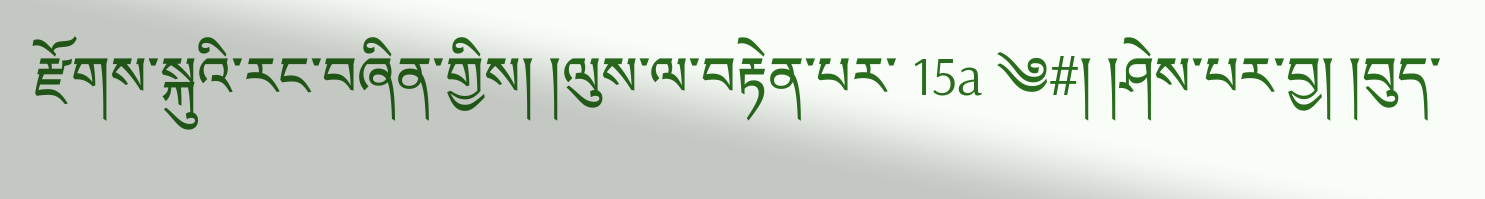རྫོགས་སྐུའི་རང་བཞིན་གྱིས། །ལུས་ལ་བརྟེན་པར་ 15a ༄#། །ཤེས་པར་བྱ། །བུད་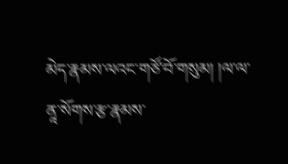མེད་རྣམས་ལའང་གཙོ་བོ་གསུམ། །ལ་ལ་ནཱ་སོགས་རྩ་རྣམས་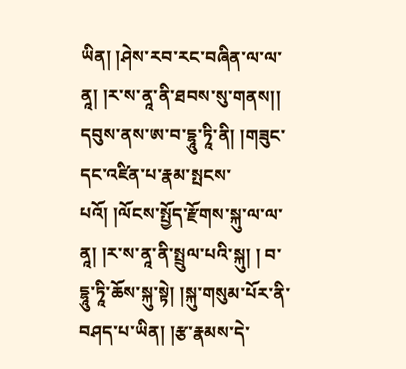ཡིན། །ཤེས་རབ་རང་བཞིན་ལ་ལ་ནཱ། །ར་ས་ནཱ་ནི་ཐབས་སུ་གནས།། དབུས་ནས་ཨ་བ་དྷཱུ་ཏཱི་ནི། །གཟུང་དང་འཛིན་པ་རྣམ་སྤངས་པའོ། །ལོངས་སྤྱོད་རྫོགས་སྐུ་ལ་ལ་ནཱ། །ར་ས་ནཱ་ནི་སྤྲུལ་པའི་སྐུ། ། བ་དྷཱུ་ཏཱི་ཆོས་སྐུ་སྟེ། །སྐུ་གསུམ་པོར་ནི་བཤད་པ་ཡིན། །རྩ་རྣམས་དེ་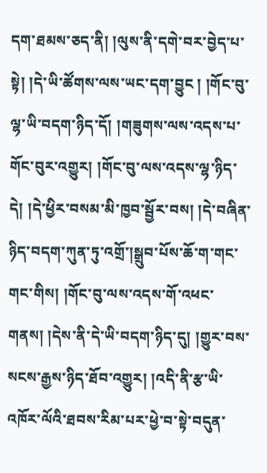དག་ཐམས་ཅད་ནི། །ལུས་ནི་དགེ་བར་བྱེད་པ་སྟེ། །དེ་ཡི་ཚོགས་ལས་ཡང་དག་བྱུང ། །གོང་བུ་ལྷ་ཡི་བདག་ཉིད་དོ། །གཟུགས་ལས་འདས་པ་གོང་བུར་འགྱུར། །གོང་བུ་ལས་འདས་ལྷ་ཉིད་དེ། །དེ་ཕྱིར་བསམ་མི་ཁྱབ་སྦྱོར་བས། །དེ་བཞིན་ཉིད་བདག་ཀུན་ཏུ་འགྲོ་།སྒྲུབ་པོས་ཆོ་ག་གང་གང་གིས། །གོང་བུ་ལས་འདས་གོ་འཕང་གནས། །དེས་ནི་དེ་ཡི་བདག་ཉིད་དུ། །གྱུར་བས་སངས་རྒྱས་ཉིད་ཐོབ་འགྱུར། །འདི་ནི་རྩ་ཡི་འཁོར་ལོའི་ཐབས་རིམ་པར་ཕྱེ་བ་སྟེ་བདུན་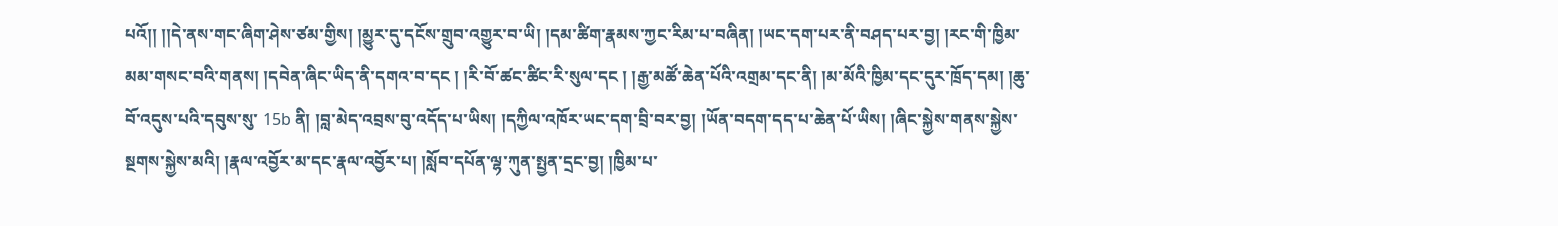པའོ།། །།དེ་ནས་གང་ཞིག་ཤེས་ཙམ་གྱིས། །མྱུར་དུ་དངོས་གྲུབ་འགྱུར་བ་ཡི། །དམ་ཚིག་རྣམས་ཀྱང་རིམ་པ་བཞིན། །ཡང་དག་པར་ནི་བཤད་པར་བྱ། །རང་གི་ཁྱིམ་མམ་གསང་བའི་གནས། །དབེན་ཞིང་ཡིད་ནི་དགའ་བ་དང ། །རི་བོ་ཚང་ཚིང་རི་སུལ་དང ། །རྒྱ་མཚོ་ཆེན་པོའི་འགྲམ་དང་ནི། །མ་མོའི་ཁྱིམ་དང་དུར་ཁྲོད་དམ། །ཆུ་བོ་འདུས་པའི་དབུས་སུ་ 15b ནི། །བླ་མེད་འབྲས་བུ་འདོད་པ་ཡིས། །དཀྱིལ་འཁོར་ཡང་དག་བྲི་བར་བྱ། །ཡོན་བདག་དད་པ་ཆེན་པོ་ཡིས། །ཞིང་སྐྱེས་གནས་སྐྱེས་སྔགས་སྐྱེས་མའི། །རྣལ་འབྱོར་མ་དང་རྣལ་འབྱོར་པ། །སློབ་དཔོན་ལྷ་ཀུན་སྤྱན་དྲང་བྱ། །ཁྱིམ་པ་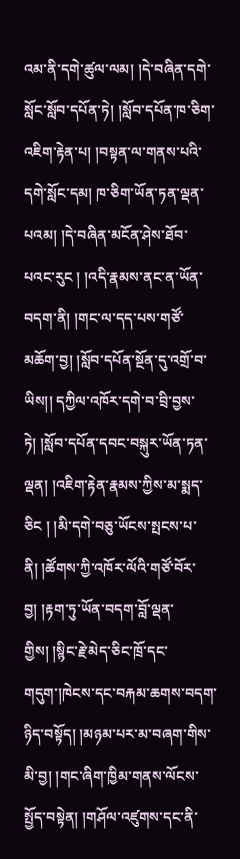འམ་ནི་དགེ་ཚུལ་ལམ། །དེ་བཞིན་དགེ་སློང་སློབ་དཔོན་ཏེ། །སློབ་དཔོན་ཁ་ཅིག་འཇིག་རྟེན་པ། །བསྟན་ལ་གནས་པའི་དགེ་སློང་དམ། ཁ་ཅིག་ཡོན་ཏན་ལྡན་པའམ། །དེ་བཞིན་མངོན་ཤེས་ཐོབ་པའང་རུང ། །འདི་རྣམས་ནང་ན་ཡོན་བདག་ནི། །གང་ལ་དད་པས་གཙོ་མཆོག་བྱ། །སློབ་དཔོན་སྔོན་དུ་འགྲོ་བ་ཡིས།། དཀྱིལ་འཁོར་དགེ་བ་བྲི་བྱས་ཏེ། །སློབ་དཔོན་དབང་བསྐུར་ཡོན་ཏན་ལྡན། །འཇིག་རྟེན་རྣམས་ཀྱིས་མ་སྨད་ཅིང ། །མི་དགེ་བཅུ་ཡོངས་སྤངས་པ་ནི། །ཚོགས་ཀྱི་འཁོར་ལོའི་གཙོ་བོར་བྱ། །རྟག་ཏུ་ཡོན་བདག་བློ་ལྡན་གྱིས། །སྙིང་རྗེ་མེད་ཅིང་ཁྲོ་དང་གདུག་།ཁེངས་དང་བརྐམ་ཆགས་བདག་ཉིད་བསྟོད། །མཉམ་པར་མ་བཞག་གིས་མི་བྱ། །གང་ཞིག་ཁྱིམ་གནས་ལོངས་སྤྱོད་བསྟེན། །གཤོལ་འཛུགས་དང་ནི་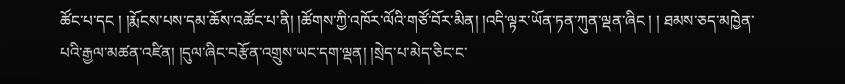ཚོང་པ་དང ། །རྨོངས་པས་དམ་ཆོས་འཚོང་པ་ནི། །ཚོགས་ཀྱི་འཁོར་ལོའི་གཙོ་བོར་མིན། །འདི་ལྟར་ཡོན་ཏན་ཀུན་ལྡན་ཞིང ། ། ཐམས་ཅད་མཁྱེན་པའི་རྒྱལ་མཚན་འཛིན། །དུལ་ཞིང་བརྩོན་འགྲུས་ཡང་དག་ལྡན། །སྲེད་པ་མེད་ཅིང་ང་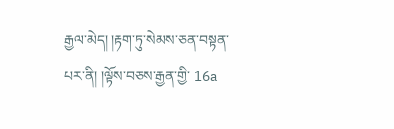རྒྱལ་མེད། །རྟག་ཏུ་སེམས་ཅན་བསྟན་པར་ནི། །ལྟོས་བཅས་རྒྱན་གྱི་ 16a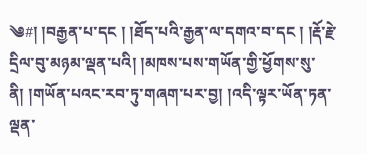༄#། །བརྒྱན་པ་དང ། །ཐོད་པའི་རྒྱན་ལ་དགའ་བ་དང ། །རྡོ་རྗེ་དྲིལ་བུ་མཉམ་ལྡན་པའི། །མཁས་པས་གཡོན་གྱི་ཕྱོགས་སུ་ནི། །གཡོན་པའང་རབ་ཏུ་གཞག་པར་བྱ། །འདི་ལྟར་ཡོན་ཏན་ལྡན་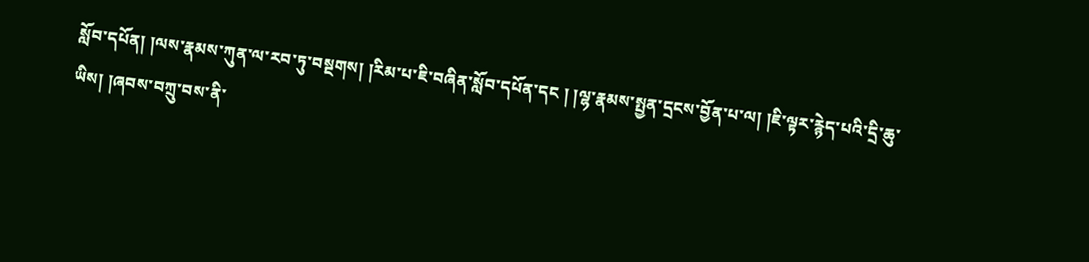སློབ་དཔོན། །ལས་རྣམས་ཀུན་ལ་རབ་ཏུ་བསྔགས། །རིམ་པ་ཇི་བཞིན་སློབ་དཔོན་དང ། །ལྷ་རྣམས་སྤྱན་དྲངས་བྱོན་པ་ལ། །ཇི་ལྟར་རྙེད་པའི་དྲི་ཆུ་ཡིས། །ཞབས་བཀྲུ་བས་ནི་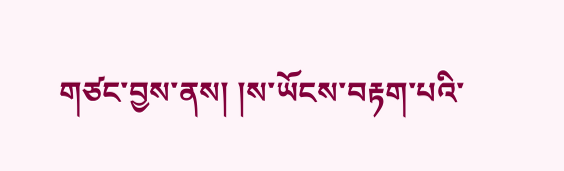གཙང་བྱས་ནས། །ས་ཡོངས་བརྟག་པའི་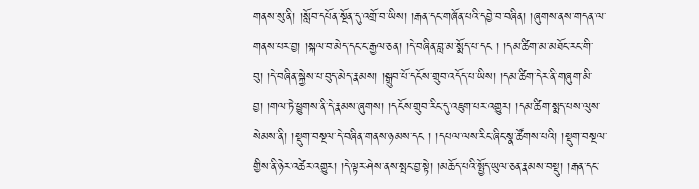གནས་སུ་ནི། །སློབ་དཔོན་སྔོན་དུ་འགྲོ་བ་ཡིས། །རྒན་དང་གཞོན་པའི་དབྱེ་བ་བཞིན། །ཞུགས་ནས་གདན་ལ་གནས་པར་བྱ། །སྐལ་བ་མེད་དང་ང་རྒྱལ་ཅན། །དེ་བཞིན་བླ་མ་སྨོད་པ་དང ། །དམ་ཚིག་མ་མཐོང་རང་གི་བུ། །དེ་བཞིན་སྐྱེས་པ་བུད་མེད་རྣམས། །སྒྲུབ་པོ་དངོས་གྲུབ་འདོད་པ་ཡིས། །དམ་ཚིག་དེར་ནི་གཞུག་མི་བྱ། །གལ་ཏེ་ཕྱུགས་ནི་དེ་རྣམས་ཞུགས། །དངོས་གྲུབ་རིང་དུ་འཇུག་པར་འགྱུར། །དམ་ཚིག་སྨད་པས་ལུས་སེམས་ནི། །སྡུག་བསྔལ་དེ་བཞིན་གནས་ཉམས་དང ། །དཔལ་ལས་རིང་ཞིང་སྣ་ཚོགས་པའི། །སྡུག་བསྔལ་གྱིས་ནི་ཉེར་འཚེར་འགྱུར། །དེ་ལྟར་ཤེས་ནས་སྤང་བྱ་སྟེ། །མཆོད་པའི་སྤྱོད་ཡུལ་ཅན་རྣམས་བསྡུ། །རྒན་དང་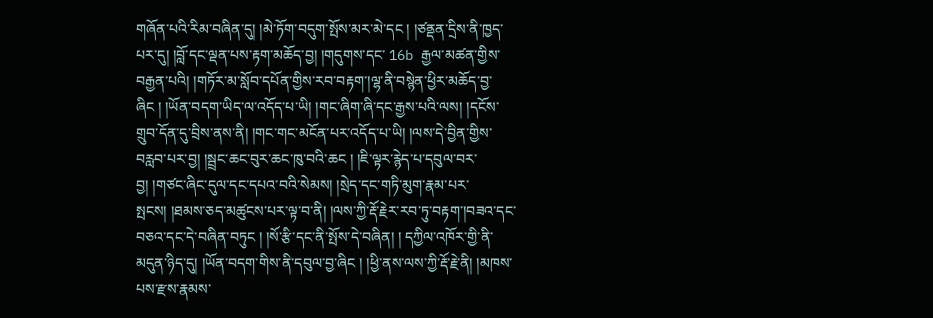གཞོན་པའི་རིམ་བཞིན་དུ། །མེ་ཏོག་བདུག་སྤོས་མར་མེ་དང ། །ཙནྡན་དྲིས་ནི་ཁྱད་པར་དུ། །བློ་དང་ལྡན་པས་རྟག་མཆོད་བྱ། །གདུགས་དང་ 16b རྒྱལ་མཚན་གྱིས་བརྒྱན་པའི། །གཏོར་མ་སློབ་དཔོན་གྱིས་རབ་བརྟག་།ལྷ་ནི་བསྙེན་ཕྱིར་མཆོད་བྱ་ཞིང ། །ཡོན་བདག་ཡིད་ལ་འདོད་པ་ཡི། །གང་ཞིག་ཞི་དང་རྒྱས་པའི་ལས། །དངོས་གྲུབ་དོན་དུ་བྲིས་ནས་ནི། །གང་གང་མངོན་པར་འདོད་པ་ཡི། །ལས་དེ་བྱིན་གྱིས་བརླབ་པར་བྱ། །སྦྲང་ཆང་བུར་ཆང་ཁུ་བའི་ཆང ། །ཇི་ལྟར་རྙེད་པ་དབུལ་བར་བྱ། །གཙང་ཞིང་དུལ་དང་དཔའ་བའི་སེམས། །སྲེད་དང་གཏི་མུག་རྣམ་པར་སྤངས། །ཐམས་ཅད་མཚུངས་པར་ལྟ་བ་ནི། །ལས་ཀྱི་རྡོ་རྗེར་རབ་ཏུ་བརྟག་།བཟའ་དང་བཅའ་དང་དེ་བཞིན་བཏུང ། །སོ་རྩི་དང་ནི་སྤོས་དེ་བཞིན། ། དཀྱིལ་འཁོར་གྱི་ནི་མདུན་ཉིད་དུ། །ཡོན་བདག་གིས་ནི་དབུལ་བྱ་ཞིང ། །ཕྱི་ནས་ལས་ཀྱི་རྡོ་རྗེ་ནི། །མཁས་པས་རྫས་རྣམས་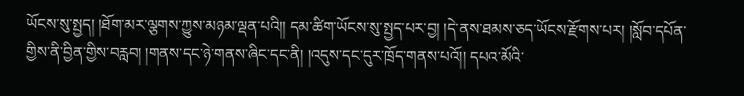ཡོངས་སུ་སྤྱད། །ཐོག་མར་ལྕགས་ཀྱུས་མཉམ་ལྡན་པའི།། དམ་ཚིག་ཡོངས་སུ་སྤྱད་པར་བྱ། །དེ་ནས་ཐམས་ཅད་ཡོངས་རྫོགས་པར། །སློབ་དཔོན་གྱིས་ནི་བྱིན་གྱིས་བརླབ། །གནས་དང་ཉེ་གནས་ཞིང་དང་ནི། །འདུས་དང་དུར་ཁྲོད་གནས་པའོ།། དཔའ་མོའི་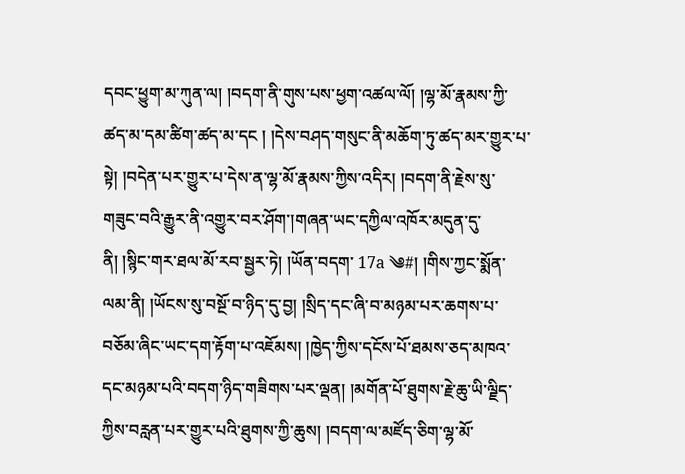དབང་ཕྱུག་མ་ཀུན་ལ། །བདག་ནི་གུས་པས་ཕྱག་འཚལ་ལོ། །ལྷ་མོ་རྣམས་ཀྱི་ཚད་མ་དམ་ཚིག་ཚད་མ་དང ། །དེས་བཤད་གསུང་ནི་མཆོག་ཏུ་ཚད་མར་གྱུར་པ་སྟེ། །བདེན་པར་གྱུར་པ་དེས་ན་ལྷ་མོ་རྣམས་ཀྱིས་འདིར། །བདག་ནི་རྗེས་སུ་གཟུང་བའི་རྒྱུར་ནི་འགྱུར་བར་ཤོག་།གཞན་ཡང་དཀྱིལ་འཁོར་མདུན་དུ་ནི། །སྙིང་གར་ཐལ་མོ་རབ་སྦྱར་ཏེ། །ཡོན་བདག་ 17a ༄#། །གིས་ཀྱང་སྨོན་ལམ་ནི། །ཡོངས་སུ་བསྔོ་བ་ཉིད་དུ་བྱ། །སྲིད་དང་ཞི་བ་མཉམ་པར་ཆགས་པ་བཅོམ་ཞིང་ཡང་དག་རྟོག་པ་འཇོམས། །ཁྱེད་ཀྱིས་དངོས་པོ་ཐམས་ཅད་མཁའ་དང་མཉམ་པའི་བདག་ཉིད་གཟིགས་པར་ལྡན། །མགོན་པོ་ཐུགས་རྗེ་ཆུ་ཡི་ལྗིད་ཀྱིས་བརླན་པར་གྱུར་པའི་ཐུགས་ཀྱི་ཆུས། །བདག་ལ་མཛོད་ཅིག་ལྷ་མོ་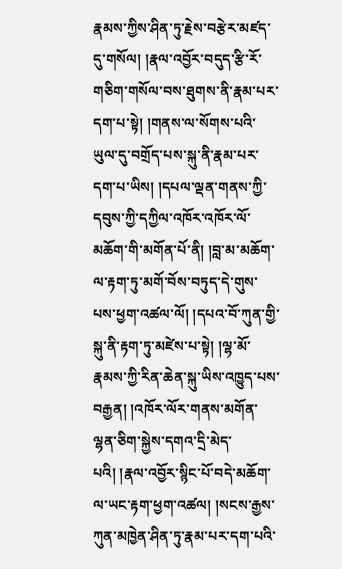རྣམས་ཀྱིས་ཤིན་ཏུ་རྗེས་བརྩེར་མཛད་དུ་གསོལ། །རྣལ་འབྱོར་བདུད་རྩི་རོ་གཅིག་གསོལ་བས་ཐུགས་ནི་རྣམ་པར་དག་པ་སྟེ། །གནས་ལ་སོགས་པའི་ཡུལ་དུ་བགྲོད་པས་སྐུ་ནི་རྣམ་པར་དག་པ་ཡིས། །དཔལ་ལྡན་གནས་ཀྱི་དབུས་ཀྱི་དཀྱིལ་འཁོར་འཁོར་ལོ་མཆོག་གི་མགོན་པོ་ནི། །བླ་མ་མཆོག་ལ་རྟག་ཏུ་མགོ་བོས་བཏུད་དེ་གུས་པས་ཕྱག་འཚལ་ལོ། །དཔའ་བོ་ཀུན་གྱི་སྐུ་ནི་རྟག་ཏུ་མཛེས་པ་སྟེ། །ལྷ་མོ་རྣམས་ཀྱི་རིན་ཆེན་སྐུ་ཡིས་འཁྱུད་པས་བརྒྱན། །འཁོར་ལོར་གནས་མགོན་ལྷན་ཅིག་སྐྱེས་དགའ་དྲི་མེད་པའི། །རྣལ་འབྱོར་སྙིང་པོ་བདེ་མཆོག་ལ་ཡང་རྟག་ཕྱག་འཚལ། །སངས་རྒྱས་ཀུན་མཁྱེན་ཤིན་ཏུ་རྣམ་པར་དག་པའི་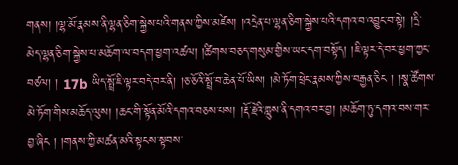གནས། །ལྷ་མོ་རྣམས་ནི་ལྷན་ཅིག་སྐྱེས་པའི་གནས་ཀྱིས་མཛེས། །འདྲེན་པ་ལྷན་ཅིག་སྐྱེས་པའི་དགའ་བ་འབྱུང་བ་སྟེ། །དྲི་མེད་ལྷན་ཅིག་སྐྱེས་པ་མཆོག་ལ་བདག་ཕྱག་འཚལ། །ཚིགས་བཅད་གསུམ་གྱིས་ཡང་དག་བསྟོད། །ཇི་ལྟར་དེ་བར་ཕྱག་ཀྱང་བཙལ། ། 17b ཡིད་སྤྲོ་ཇི་ལྟར་བདེ་བར་ནི། །ཅ་ཅོའི་སྤྲོ་བ་ཆེན་པོ་ཡིས། །མེ་ཏོག་ཕྲེང་རྣམས་ཀྱིས་བརྒྱན་ཅིང ། །སྣ་ཚོགས་མེ་ཏོག་གིས་མཆོད་ལུས། །ཆང་གི་སྟོན་མོའི་དགའ་བཅས་པས། །རྡོ་རྗེའི་གླུས་ནི་དགའ་བར་བྱ། །མཆོག་ཏུ་དགའ་བས་གར་བྱ་ཞིང ། །གནས་ཀྱི་མཚན་མའི་སྟངས་སྟབས་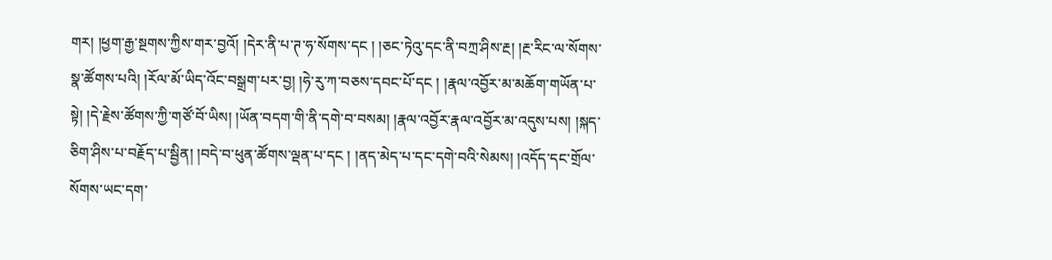གར། །ཕྱག་རྒྱ་སྔགས་ཀྱིས་གར་བྱའོ། །དེར་ནི་པ་ཊ་ཧ་སོགས་དང ། །ཅང་ཏེའུ་དང་ནི་བཀྲ་ཤིས་རྔ། །རྔ་རིང་ལ་སོགས་སྣ་ཚོགས་པའི། །རོལ་མོ་ཡིད་འོང་བསྒྲག་པར་བྱ། །ཧེ་རུ་ཀ་བཅས་དབང་པོ་དང ། །རྣལ་འབྱོར་མ་མཆོག་གཡོན་པ་སྟེ། །དེ་རྗེས་ཚོགས་ཀྱི་གཙོ་བོ་ཡིས། །ཡོན་བདག་གི་ནི་དགེ་བ་བསམ། །རྣལ་འབྱོར་རྣལ་འབྱོར་མ་འདུས་པས། །སྐད་ཅིག་ཤིས་པ་བརྗོད་པ་སྦྱིན། །བདེ་བ་ཕུན་ཚོགས་ལྡན་པ་དང ། །ནད་མེད་པ་དང་དགེ་བའི་སེམས། །འདོད་དང་གྲོལ་སོགས་ཡང་དག་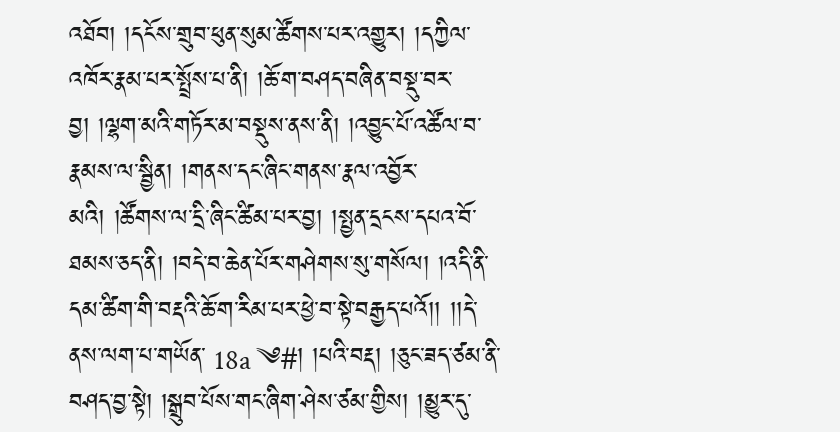འཐོབ། །དངོས་གྲུབ་ཕུན་སུམ་ཚོགས་པར་འགྱུར། །དཀྱིལ་འཁོར་རྣམ་པར་སྤྲོས་པ་ནི། །ཆོ་ག་བཤད་བཞིན་བསྡུ་བར་བྱ། །ལྷག་མའི་གཏོར་མ་བསྡུས་ནས་ནི། །འབྱུང་པོ་འཚོལ་བ་རྣམས་ལ་སྦྱིན། །གནས་དང་ཞིང་གནས་རྣལ་འབྱོར་མའི། །ཚོགས་ལ་དྲི་ཞིང་ཚིམ་པར་བྱ། །སྤྱན་དྲངས་དཔའ་བོ་ཐམས་ཅད་ནི། །བདེ་བ་ཆེན་པོར་གཤེགས་སུ་གསོལ། །འདི་ནི་དམ་ཚིག་གི་བརྡའི་ཆོ་ག་རིམ་པར་ཕྱེ་བ་སྟེ་བརྒྱད་པའོ།། །།དེ་ནས་ལག་པ་གཡོན་ 18a ༄#། །པའི་བརྡ། །ཅུང་ཟད་ཙམ་ནི་བཤད་བྱ་སྟེ། །སྒྲུབ་པོས་གང་ཞིག་ཤེས་ཙམ་གྱིས། །མྱུར་དུ་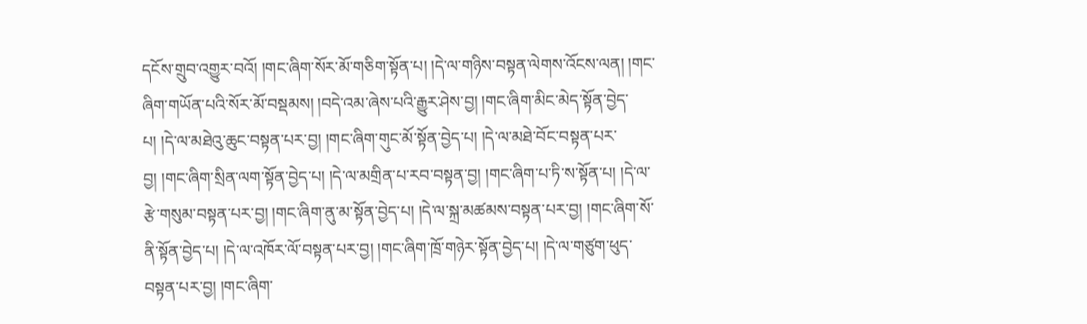དངོས་གྲུབ་འགྱུར་བའོ། །གང་ཞིག་སོར་མོ་གཅིག་སྟོན་པ། །དེ་ལ་གཉིས་བསྟན་ལེགས་འོངས་ལན། །གང་ཞིག་གཡོན་པའི་སོར་མོ་བསྡམས། །བདེ་འམ་ཞེས་པའི་རྒྱུར་ཤེས་བྱ། །གང་ཞིག་མིང་མེད་སྟོན་བྱེད་པ། །དེ་ལ་མཐེའུ་ཆུང་བསྟན་པར་བྱ། །གང་ཞིག་གུང་མོ་སྟོན་བྱེད་པ། །དེ་ལ་མཐེ་བོང་བསྟན་པར་བྱ། །གང་ཞིག་སྲིན་ལག་སྟོན་བྱེད་པ། །དེ་ལ་མགྲིན་པ་རབ་བསྟན་བྱ། །གང་ཞིག་པ་ཏི་ས་སྟོན་པ། །དེ་ལ་རྩེ་གསུམ་བསྟན་པར་བྱ། །གང་ཞིག་ནུ་མ་སྟོན་བྱེད་པ། །དེ་ལ་སྐྲ་མཚམས་བསྟན་པར་བྱ། །གང་ཞིག་སོ་ནི་སྟོན་བྱེད་པ། །དེ་ལ་འཁོར་ལོ་བསྟན་པར་བྱ། །གང་ཞིག་ཁྲོ་གཉེར་སྟོན་བྱེད་པ། །དེ་ལ་གཙུག་ཕུད་བསྟན་པར་བྱ། །གང་ཞིག་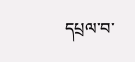དཔྲལ་བ་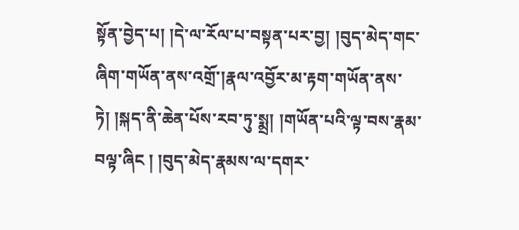སྟོན་བྱེད་པ། །དེ་ལ་རོལ་པ་བསྟན་པར་བྱ། །བུད་མེད་གང་ཞིག་གཡོན་ནས་འགྲོ་།རྣལ་འབྱོར་མ་རྟག་གཡོན་ནས་ཏེ། །སྐད་ནི་ཆེན་པོས་རབ་ཏུ་སྨྲ། །གཡོན་པའི་ལྟ་བས་རྣམ་བལྟ་ཞིང ། །བུད་མེད་རྣམས་ལ་དགར་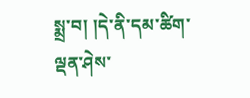སྨྲ་བ། །དེ་ནི་དམ་ཚིག་ལྡན་ཤེས་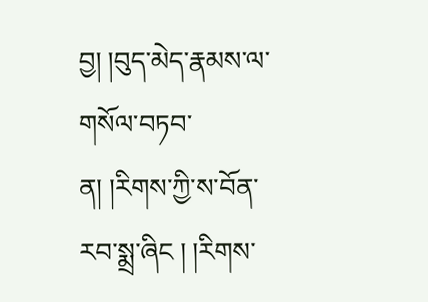བྱ། །བུད་མེད་རྣམས་ལ་གསོལ་བཏབ་ན། །རིགས་ཀྱི་ས་བོན་རབ་སྨྲ་ཞིང ། །རིགས་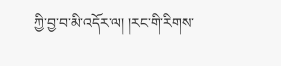ཀྱི་བྱ་བ་མི་འདོར་ལ། །རང་གི་རིགས་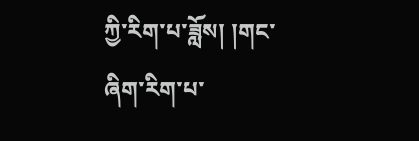ཀྱི་རིག་པ་ཟློས། །གང་ཞིག་རིག་པ་